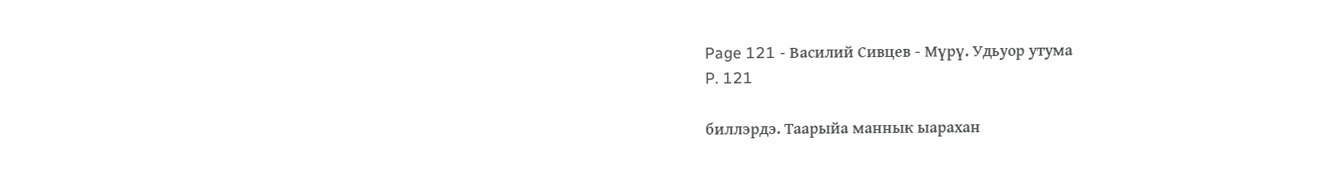Page 121 - Василий Сивцев - Мүрү. Удьуор утума
P. 121

биллэрдэ. Таарыйа маннык ыарахан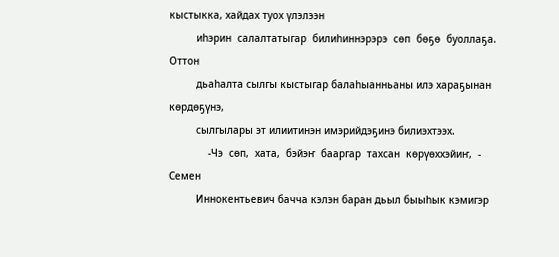кыстыкка, хайдах туох үлэлээн
         иһэрин  салалтатыгар  билиһиннэрэрэ  сөп  бөҕө  буоллаҕа.  Оттон
         дьаһалта сылгы кыстыгар балаһыанньаны илэ хараҕынан көрдөҕүнэ,
         сылгылары эт илиитинэн имэрийдэҕинэ билиэхтээх.
             -Чэ  сөп,  хата,  бэйэҥ  бааргар  тахсан  көрүөххэйиҥ,  -  Семен
         Иннокентьевич бачча кэлэн баран дьыл быыһык кэмигэр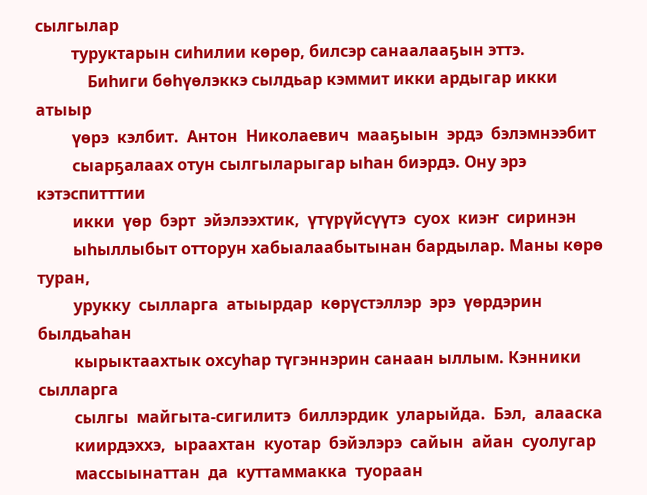сылгылар
         туруктарын сиһилии көрөр, билсэр санаалааҕын эттэ.
             Биһиги бөһүөлэккэ сылдьар кэммит икки ардыгар икки атыыр
         үөрэ  кэлбит.  Антон  Николаевич  мааҕыын  эрдэ  бэлэмнээбит
         сыарҕалаах отун сылгыларыгар ыһан биэрдэ. Ону эрэ кэтэспитттии
         икки  үөр  бэрт  эйэлээхтик,  үтүрүйсүүтэ  суох  киэҥ  сиринэн
         ыһыллыбыт отторун хабыалаабытынан бардылар. Маны көрө туран,
         урукку  сылларга  атыырдар  көрүстэллэр  эрэ  үөрдэрин  былдьаһан
         кырыктаахтык охсуһар түгэннэрин санаан ыллым. Кэнники сылларга
         сылгы  майгыта-сигилитэ  биллэрдик  уларыйда.  Бэл,  алааска
         киирдэххэ,  ыраахтан  куотар  бэйэлэрэ  сайын  айан  суолугар
         массыынаттан  да  куттаммакка  туораан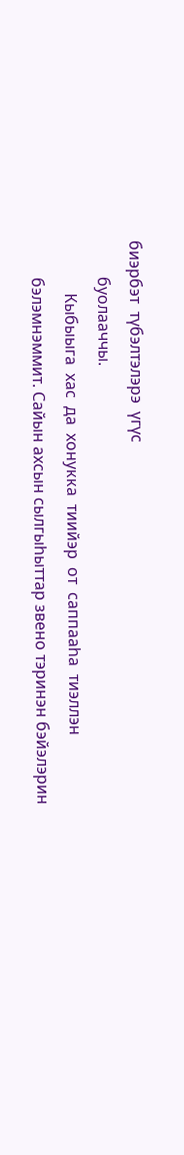биэрбэт  түбэлтэлэрэ  үгүс
         буолааччы.
             Кыбыыга  хас  да  хонукка  тиийэр  от  саппааһа  тиэллэн
         бэлэмнэммит. Сайын ахсын сылгыһыттар звено тэринэн бэйэлэрин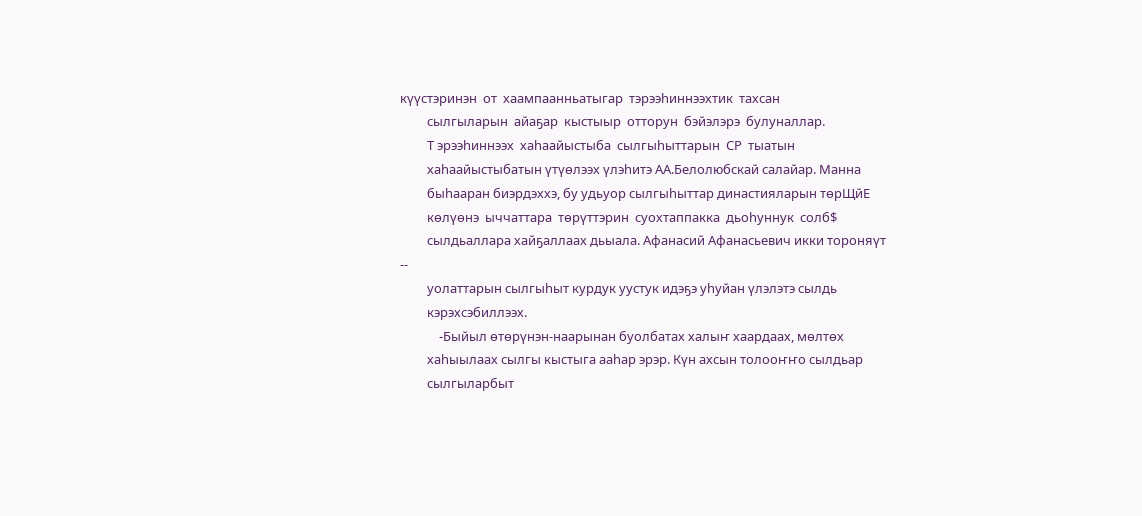күүстэринэн  от  хаампаанньатыгар  тэрээһиннээхтик  тахсан
         сылгыларын  айаҕар  кыстыыр  отторун  бэйэлэрэ  булуналлар.
         Т эрээһиннээх  хаһаайыстыба  сылгыһыттарын  СР  тыатын
         хаһаайыстыбатын үтүөлээх үлэһитэ АА.Белолюбскай салайар. Манна
         быһааран биэрдэххэ, бу удьуор сылгыһыттар династияларын төрЩйЕ
         көлүөнэ  ыччаттара  төрүттэрин  суохтаппакка  дьоһуннук  солб$
         сылдьаллара хайҕаллаах дьыала. Афанасий Афанасьевич икки тороняүт  --
         уолаттарын сылгыһыт курдук уустук идэҕэ уһуйан үлэлэтэ сылдь
         кэрэхсэбиллээх.
             -Быйыл өтөрүнэн-наарынан буолбатах халыҥ хаардаах, мөлтөх
         хаһыылаах сылгы кыстыга ааһар эрэр. Күн ахсын толооҥҥо сылдьар
         сылгыларбыт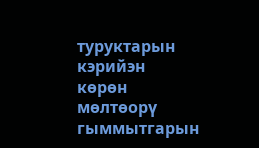туруктарын кэрийэн көрөн мөлтөорү гыммытгарын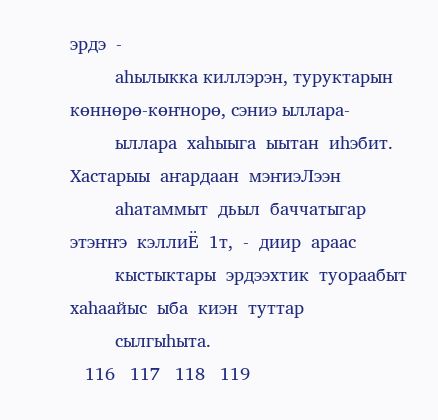эрдэ  -
         аһылыкка киллэрэн, туруктарын көннөрө-көҥнорө, сэниэ ыллара-
         ыллара  хаһыыга  ыытан  иһэбит.  Хастарыы  аҥардаан  мэҥиэЛээн
         аһатаммыт  дьыл  баччатыгар  этэҥҥэ  кэллиЁ  1т,  -  диир  араас
         кыстыктары  эрдээхтик  туораабыт  хаһаайыс  ыба  киэн  туттар
         сылгыһыта.
   116   117   118   119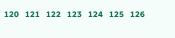120   121   122   123   124   125   126